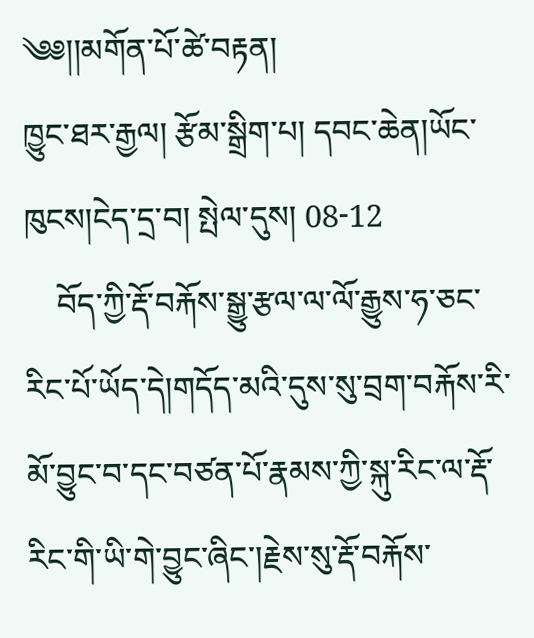༄༅།།མགོན་པོ་ཚེ་བརྟན།
ཁྱུང་ཐར་རྒྱལ། རྩོམ་སྒྲིག་པ། དབང་ཆེན།ཡོང་ཁུངས།ངེད་དྲ་བ། སྤེལ་དུས། 08-12
    བོད་ཀྱི་རྡོ་བརྐོས་སྒྱུ་རྩལ་ལ་ལོ་རྒྱུས་ཧ་ཅང་རིང་པོ་ཡོད་དེ།གདོད་མའི་དུས་སུ་བྲག་བརྐོས་རི་མོ་བྱུང་བ་དང་བཙན་པོ་རྣམས་ཀྱི་སྐུ་རིང་ལ་རྡོ་རིང་གི་ཡི་གེ་བྱུང་ཞིང་།རྗེས་སུ་རྡོ་བརྐོས་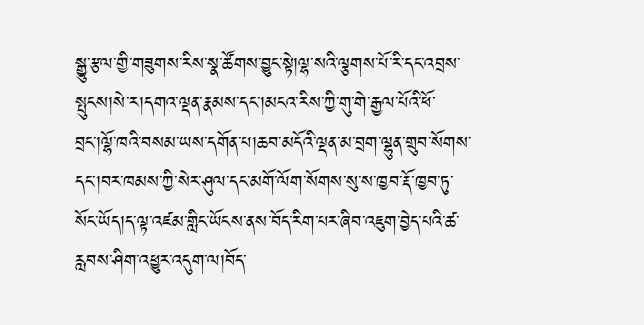སྒྱུ་རྩལ་གྱི་གཟུགས་རིས་སྣ་ཚོགས་བྱུང་སྟེ།ལྷ་སའི་ལྕགས་པོ་རི་དང་འབྲས་སྤུངས།སེ་ར།དགའ་ལྡན་རྣམས་དང་།མངའ་རིས་ཀྱི་གུ་གེ་རྒྱལ་པོའི་ཕོ་བྲང་།ལྷོ་ཁའི་བསམ་ཡས་དགོན་པ།ཆབ་མདོའི་ལྡན་མ་བྲག་ལྷུན་གྲུབ་སོགས་དང་།བར་ཁམས་ཀྱི་སེར་ཤུལ་དང་མགོ་ལོག་སོགས་སུ་ས་ཁྱབ་རྡོ་ཁྱབ་ཏུ་སོང་ཡོད།ད་ལྟ་འཛམ་གླིང་ཡོངས་ནས་བོད་རིག་པར་ཞིབ་འཇུག་བྱེད་པའི་ཚ་རླབས་ཤིག་འཕྱུར་འདུག་ལ།བོད་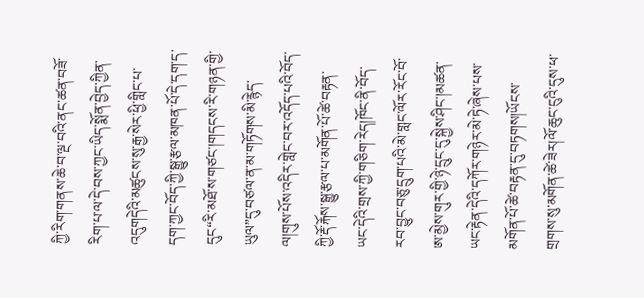ཀྱི་རིག་གནས་ཆེ་བ་ལྔ་བའི་ནང་ཚན་བཟོ་རིག་པ་ལ་དེ་བས་ཀྱང་ཡིད་སྨོན་བྱེད་ཀྱིན་འདུགདེའི་མཚུངས་སུ་རྒྱ་སེར་ཕྱི་གླིང་པ་དག་ཀྱང་བོད་ཀྱི་སྒྱུ་རྩལ་མཁན་པོ་དེ་དག་ད་དུང“རི་མཐོ་ས་གཙང་།གདངས་རི་གཉན་གྱི་ཡུལ”དུ་བཙལ་ན་མ་གཏོགས་མི་རྙེད་ལ།གུས་པོས་འདིར་གླེང་བར་འདོད་པའི་བོད་ཀྱི་རྡོ་རྐོས་སྒྱུ་རྩལ་པ་མགོན་པོ་ཚེ་བརྟན་ཡང་དེའི་གྲས་ཀྱི་གཅིག་རེད།ཁོང་ནི་བོད་རབ་བྱུང་བཅུ་དྲུག་པའི་མེ་གླང་ལོར་རོང་བོ་ཨ་མྱེས་གུར་གྱི་ཉེ་དྲུང་དུ་སྐྱེས་ཤིང་།མཚན་ཡང་རྟེན་དེའི་དཀོར་གཉེར་མེ་ཏེ་ཞེས་པས་མགོན་པོ་ཚེ་བརྟན་དུ་བཏགས།ཡོངས་གྲགས་སུ་མགོན་ཚེ་ཟེར།ལོ་ཆུང་ངུའི་དུས་ཕ་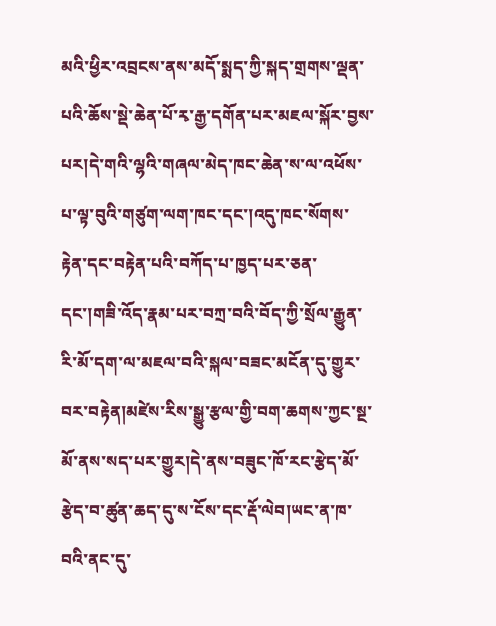མའི་ཕྱིར་འབྲངས་ནས་མདོ་སྨད་ཀྱི་སྐད་གྲགས་ལྡན་པའི་ཆོས་སྡེ་ཆེན་པོ་རྭ་རྒྱ་དགོན་པར་མཇལ་སྐོར་བྱས་པར།དེ་གའི་ལྷའི་གཞལ་མེད་ཁང་ཆེན་ས་ལ་འཕོས་པ་ལྟ་བུའི་གཙུག་ལག་ཁང་དང་།འདུ་ཁང་སོགས་རྟེན་དང་བརྟེན་པའི་བཀོད་པ་ཁྱད་པར་ཅན་དང་།གཟི་འོད་རྣམ་པར་བཀྲ་བའི་བོད་ཀྱི་སྲོལ་རྒྱུན་རི་མོ་དག་ལ་མཇལ་བའི་སྐལ་བཟང་མངོན་དུ་གྱུར་བར་བརྟེན།མཛེས་རིས་སྒྱུ་རྩལ་གྱི་བག་ཆགས་ཀྱང་སྔ་མོ་ནས་སད་པར་གྱུར།དེ་ནས་བཟུང་ཁོ་རང་རྩེད་མོ་རྩེད་བ་ཚུན་ཆད་དུ་ས་ངོས་དང་རྡོ་ལེབ།ཡང་ན་ཁ་བའི་ནང་དུ་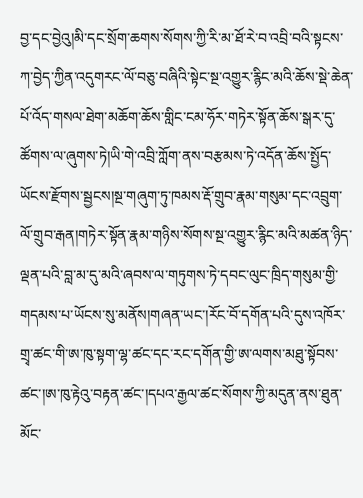བྱ་དང་བྱེའུ།མི་དང་སྲོག་ཆགས་སོགས་ཀྱི་རི་མ་ཐོ་རེ་བ་འབྲི་བའི་སྟངས་ཀ་བྱེད་ཀྱིན་འདུགརང་ལོ་བཅུ་བཞིའི་སྟེང་སྔ་འགྱུར་རྙིང་མའི་ཆོས་སྡེ་ཆེན་པོ་འོད་གསལ་ཐེག་མཆོག་ཆོས་གླིང་ངམ་ཧོར་གཏེར་སྟོན་ཆོས་སྒར་དུ་ཚོགས་ལ་ཞུགས་ཏེ།ཡི་གེ་འབྲི་ཀློག་ནས་བརྩམས་ཏེ་འདོན་ཆོས་སྤྱོད་ཡོངས་རྫོགས་སྦྱངས།སྔ་གཞུག་ཏུ་ཁམས་རྡོ་གྲུབ་རྣམ་གསུམ་དང་འབྲུག་ལོ་གྲུབ་རྒན།གཏེར་སྟོན་རྣམ་གཉིས་སོགས་སྔ་འགྱུར་རྙིང་མའི་མཚན་ཉིད་ལྡན་པའི་བླ་མ་དུ་མའི་ཞབས་ལ་གཏུགས་ཏེ་དབང་ལུང་ཁྲིད་གསུམ་གྱི་གདམས་པ་ཡོངས་སུ་མནོས།གཞན་ཡང་།རོང་བོ་དགོན་པའི་དུས་འཁོར་གྲྭ་ཚང་གི་ཨ་ཁུ་སྟག་ལྷ་ཚང་དང་རང་དགོན་གྱི་ཨ་ལགས་མཐུ་སྟོབས་ཚང་།ཨ་ཁུ་རྟེའུ་བརྟན་ཚང་།དཔའ་རྒྱལ་ཚང་སོགས་ཀྱི་མདུན་ནས་ཐུན་མོང་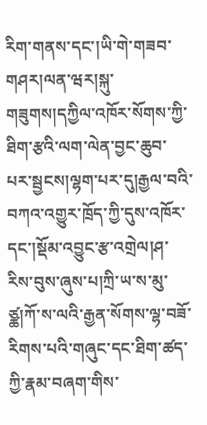རིག་གནས་དང་།ཡི་གེ་གཟབ་གཤར།ལན་ཝར།སྐུ་གཟུགས།དཀྱིལ་འཁོར་སོགས་ཀྱི་ཐིག་རྩའི་ལག་ལེན་བྱང་ཆུབ་པར་སྦྱངས།ལྷག་པར་དུ།རྒྱལ་བའི་བཀའ་འགྱུར་ཁྲོད་ཀྱི་དུས་འཁོར་དང་།སྡོམ་འབྱུང་རྩ་འགྲེལ།ཤ་རིས་བུས་ཞུས་པ།ཀྲི་ཡ་ས་མུ་ཙྪ།ཀོ་ས་ལའི་རྒྱན་སོགས་ལྷ་བཟོ་རིགས་པའི་གཞུང་དང་ཐིག་ཚད་ཀྱི་རྣམ་བཞག་གིས་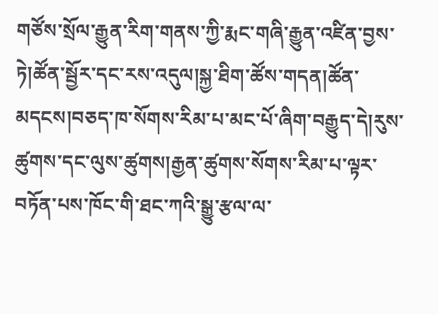གཙོས་སྲོལ་རྒྱུན་རིག་གནས་ཀྱི་རྨང་གཞི་རྒྱུན་འཛིན་བྱས་ཏེ།ཚོན་སྦྱོར་དང་རས་འདུལ།སྐྱ་ཐིག་ཚོས་གདན།ཚོན་མདངས།བཅད་ཁ་སོགས་རིམ་པ་མང་པོ་ཞིག་བརྒྱུད་དེ།རུས་ཚུགས་དང་ལུས་ཚུགས།རྒྱན་ཚུགས་སོགས་རིམ་པ་ལྟར་བཏོན་པས་ཁོང་གི་ཐང་ཀའི་སྒྱུ་རྩལ་ལ་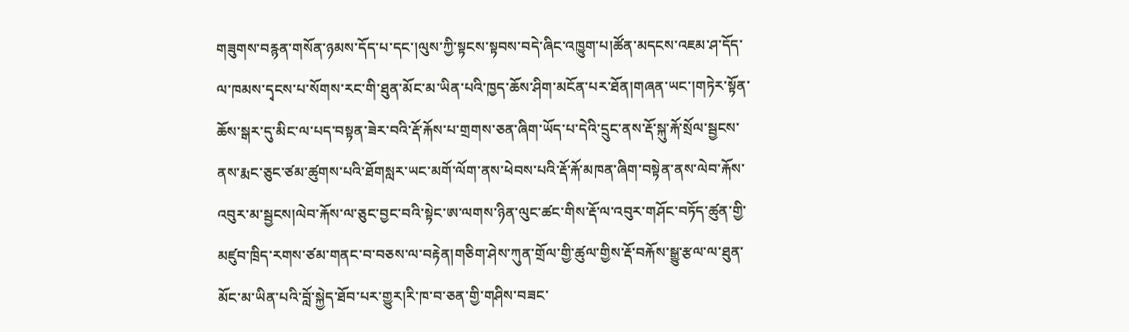གཟུགས་བརྙན་གསོན་ཉམས་དོད་པ་དང་།ལུས་ཀྱི་སྟངས་སྟབས་བདེ་ཞིང་འཁྱུག་པ།ཚོན་མདངས་འཇམ་ཤ་དོད་ལ་ཁམས་དྭངས་པ་སོགས་རང་གི་ཐུན་མོང་མ་ཡིན་པའི་ཁྱད་ཆོས་ཤིག་མངོན་པར་ཐོན།གཞན་ཡང་།གཏེར་སྟོན་ཆོས་སྒར་དུ་མིང་ལ་པད་བསྟན་ཟེར་བའི་རྡོ་རྐོས་པ་གྲགས་ཅན་ཞིག་ཡོད་པ་དེའི་དྲུང་ནས་རྡོ་སྐུ་རྐོ་སྲོལ་སྦྱངས་ནས་རྨང་ཅུང་ཙམ་ཚུགས་པའི་ཐོགསླར་ཡང་མགོ་ལོག་ནས་ཕེབས་པའི་རྡོ་རྐོ་མཁན་ཞིག་བསྟེན་ནས་ལེབ་རྐོས་འབུར་མ་སྦྱངས།ལེབ་རྐོས་ལ་ཅུང་བྱང་བའི་སྟེང་ཨ་ལགས་ཉིན་ལུང་ཚང་གིས་རྡོ་ལ་འབུར་གཤོང་བཏོད་ཚུན་གྱི་མཛུབ་ཁྲིད་རགས་ཙམ་གནང་བ་བཅས་ལ་བརྟེན།གཅིག་ཤེས་ཀུན་གྲོལ་གྱི་ཚུལ་གྱིས་རྡོ་བརྐོས་སྒྱུ་རྩལ་ལ་ཐུན་མོང་མ་ཡིན་པའི་བློ་སྐྱེད་ཐོབ་པར་གྱུར།རི་ཁ་བ་ཅན་གྱི་གཤིས་བཟང་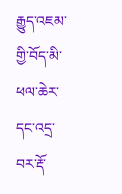རྒྱུད་འཇམ་གྱི་བོད་མི་ཕལ་ཆེར་དང་འདྲ་བར་རྡོ་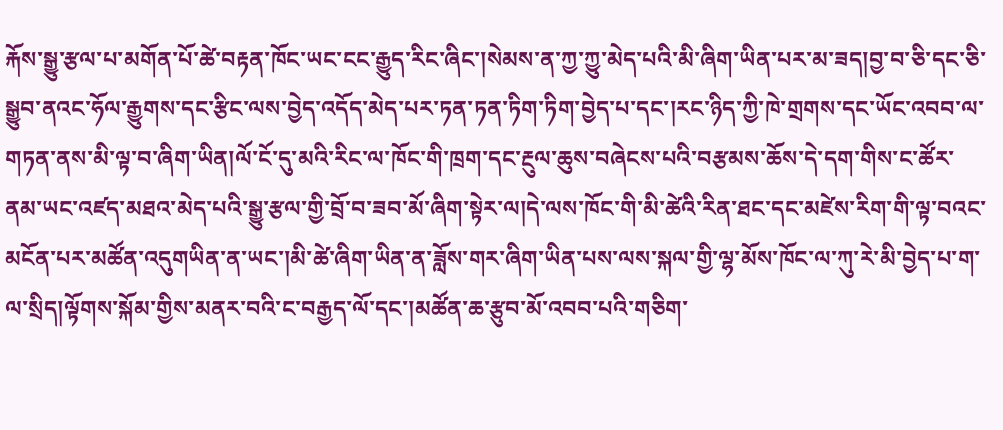རྐོས་སྒྱུ་རྩལ་པ་མགོན་པོ་ཚེ་བརྟན་ཁོང་ཡང་ངང་རྒྱུད་རིང་ཞིང་།སེམས་ན་ཀྱ་ཀྱུ་མེད་པའི་མི་ཞིག་ཡིན་པར་མ་ཟད།བྱ་བ་ཅི་དང་ཅི་སྒྱུབ་ནའང་ཧོལ་རྒྱུགས་དང་རྩིང་ལས་བྱེད་འདོད་མེད་པར་ཏན་ཏན་ཏིག་ཏིག་བྱེད་པ་དང་།རང་ཉིད་ཀྱི་ཁེ་གྲགས་དང་ཡོང་འབབ་ལ་གཏན་ནས་མི་ལྟ་བ་ཞིག་ཡིན།ལོ་ངོ་དུ་མའི་རིང་ལ་ཁོང་གི་ཁྲག་དང་རྔུལ་ཆུས་བཞེངས་པའི་བརྩམས་ཆོས་དེ་དག་གིས་ང་ཚོར་ནམ་ཡང་འཛད་མཐའ་མེད་པའི་སྒྱུ་རྩལ་གྱི་བྲོ་བ་ཟབ་མོ་ཞིག་སྟེར་ལ།དེ་ལས་ཁོང་གི་མི་ཚེའི་རིན་ཐང་དང་མཛེས་རིག་གི་ལྟ་བའང་མངོན་པར་མཚོན་འདུགཡིན་ན་ཡང་།མི་ཚེ་ཞིག་ཡིན་ན་ཟློས་གར་ཞིག་ཡིན་པས་ལས་སྐལ་གྱི་ལྷ་མོས་ཁོང་ལ་ཀུ་རེ་མི་བྱེད་པ་ག་ལ་སྲིད།ལྟོགས་སྐོམ་གྱིས་མནར་བའི་ང་བརྒྱད་ལོ་དང་།མཚོན་ཆ་རྩུབ་མོ་འབབ་པའི་གཅིག་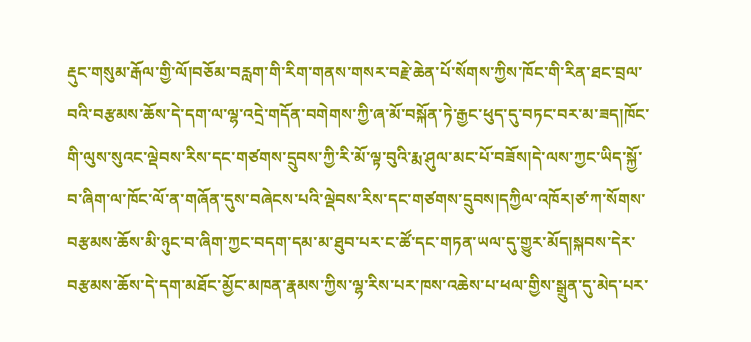རྡུང་གསུམ་རྒོལ་གྱི་ལོ།བཅོམ་བརླག་གི་རིག་གནས་གསར་བརྗེ་ཆེན་པོ་སོགས་ཀྱིས་ཁོང་གི་རིན་ཐང་བྲལ་བའི་བརྩམས་ཆོས་དེ་དག་ལ་ལྷ་འདྲེ་གདོན་བགེགས་ཀྱི་ཞ་མོ་བསྐོན་ཏེ་རྒྱང་ཕུད་དུ་བཏང་བར་མ་ཟད།ཁོང་གི་ལུས་སུའང་ལྡེབས་རིས་དང་གཙགས་དྲུབས་ཀྱི་རི་མོ་ལྟ་བུའི་རྨ་ཤུལ་མང་པོ་བཟོས།དེ་ལས་ཀྱང་ཡིད་སྐྱོ་བ་ཞིག་ལ་ཁོང་ལོ་ན་གཞོན་དུས་བཞེངས་པའི་ལྡེབས་རིས་དང་གཙགས་དྲུབས།དཀྱིལ་འཁོར།ཙ་ཀ་སོགས་བརྩམས་ཆོས་མི་ཉུང་བ་ཞིག་ཀྱང་བདག་དམ་མ་ཐུབ་པར་ང་ཚོ་དང་གཏན་ཡལ་དུ་གྱུར་མོད།སྐབས་དེར་བརྩམས་ཆོས་དེ་དག་མཐོང་མྱོང་མཁན་རྣམས་ཀྱིས་ལྷ་རིས་པར་ཁས་འཆེས་པ་ཕལ་གྱིས་སྒྲུན་དུ་མེད་པར་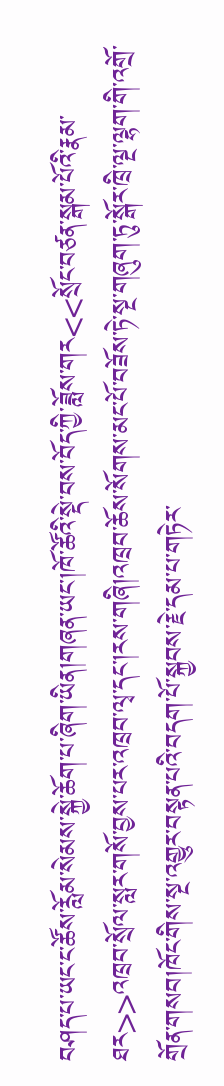བཤད་པ་ཡང་ང་ཚོས་རློམ་སེམས་སྐྱེ་ཆོག་པ་ཞིག་ཡིན།གཞན་ཡང་།ཁོ་ཚོའི་སྡེ་བས་བོད་ཀྱི་ཟློས་གར<<སྲོང་བཙན་སྒམ་པོའི་རྣམ་ཐར>>འཁྲབ་སྲོལ་སླར་གསོ་བྱས་པར་འཁྲབ་ལྭ་དང་།རས་གཞི།འཁྲབ་ཆོས་སོགས་མང་པོ་བཟོས་ཏེ་སྔ་གཞུག་ཏུ་སྒོར་ཁྲི་ལྔ་ལྷག་གི་འགྲོ་གྲོན་གསབ།ཁོང་གིས་སྔ་འགྱུར་བསྟན་པའི་བདག་པོ་སྐྱབས་རྗེ་དམ་པ་གཏེར་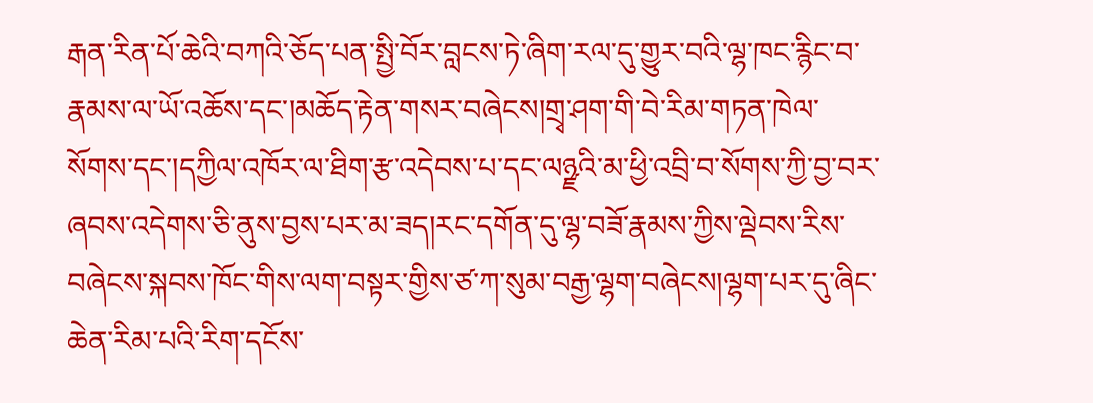རྒན་རིན་པོ་ཆེའི་བཀའི་ཅོད་པན་སྤྱི་བོར་བླངས་ཏེ་ཞིག་རལ་དུ་གྱུར་བའི་ལྷ་ཁང་རྙིང་བ་རྣམས་ལ་ཡོ་འཆོས་དང་།མཆོད་རྟེན་གསར་བཞེངས།གྲྭ་ཤག་གི་བེ་རིམ་གཏན་ཁེལ་སོགས་དང་།དཀྱིལ་འཁོར་ལ་ཐིག་རྩ་འདེབས་པ་དང་ལཉྫའི་མ་ཕྱི་འབྲི་བ་སོགས་ཀྱི་བྱ་བར་ཞབས་འདེགས་ཅི་ནུས་བྱས་པར་མ་ཟད།རང་དགོན་དུ་ལྷ་བཟོ་རྣམས་ཀྱིས་ལྡེབས་རིས་བཞེངས་སྐབས་ཁོང་གིས་ལག་བསྟར་གྱིས་ཙ་ཀ་སུམ་བརྒྱ་ལྷག་བཞེངས།ལྷག་པར་དུ་ཞིང་ཆེན་རིམ་པའི་རིག་དངོས་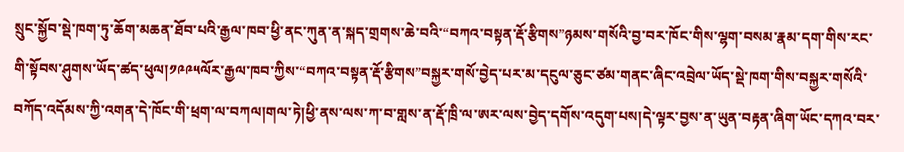སྲུང་སྐྱོབ་སྡེ་ཁག་ཏུ་ཆོག་མཆན་ཐོབ་པའི་རྒྱལ་ཁབ་ཕྱི་ནང་ཀུན་ན་སྐད་གྲགས་ཆེ་བའི་“བཀའ་བསྟན་རྡོ་རྩིགས”ཉམས་གསོའི་བྱ་བར་ཁོང་གིས་ལྷག་བསམ་རྣམ་དག་གིས་རང་གི་སྟོབས་ཤུགས་ཡོད་ཚད་ཕུལ།༡༩༩༥ལོར་རྒྱལ་ཁབ་ཀྱིས་“བཀའ་བསྟན་རྡོ་རྩིགས”བསྐྱར་གསོ་བྱེད་པར་མ་དངུལ་ཅུང་ཙམ་གནང་ཞིང་འབྲེལ་ཡོད་སྡེ་ཁག་གིས་བསྐྱར་གསོའི་བཀོད་འདོམས་ཀྱི་འགན་དེ་ཁོང་གི་ཕྲག་ལ་བཀལ།གལ་ཏེ།ཕྱི་ནས་ལས་ཀ་བ་གླས་ན་རྡོ་ཁྲི་ལ་ཨར་ལས་བྱེད་དགོས་འདུག་པས།དེ་ལྟར་བྱས་ན་ཡུན་བརྟན་ཞིག་ཡོང་དཀའ་བར་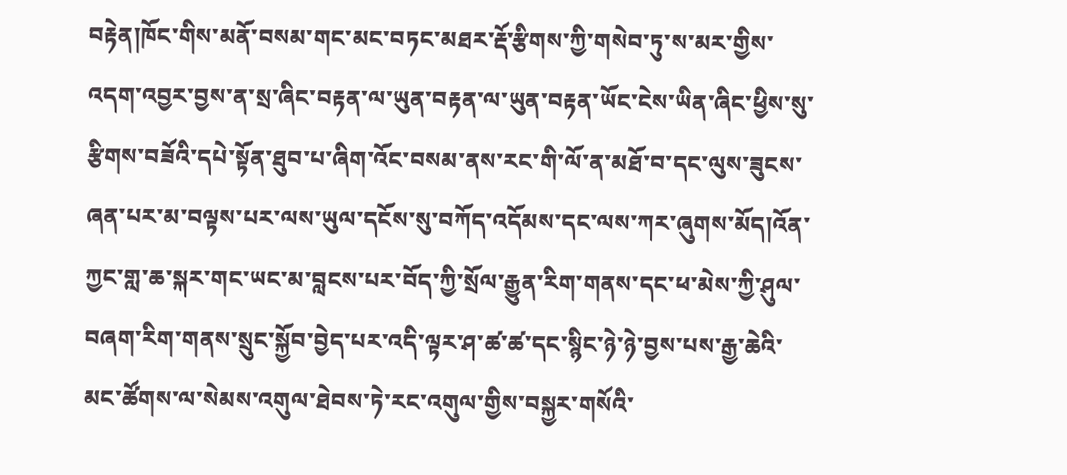བརྟེན།ཁོང་གིས་མནོ་བསམ་གང་མང་བཏང་མཐར་རྡོ་རྩིགས་ཀྱི་གསེབ་ཏུ་ས་མར་གྱིས་འདག་འབྱར་བྱས་ན་སྲ་ཞིང་བརྟན་ལ་ཡུན་བརྟན་ལ་ཡུན་བརྟན་ཡོང་ངེས་ཡིན་ཞིང་ཕྱིས་སུ་རྩིགས་བཟོའི་དཔེ་སྟོན་ཐུབ་པ་ཞིག་འོང་བསམ་ནས་རང་གི་ལོ་ན་མཐོ་བ་དང་ལུས་ཟུངས་ཞན་པར་མ་བལྟས་པར་ལས་ཡུལ་དངོས་སུ་བཀོད་འདོམས་དང་ལས་ཀར་ཞུགས་མོད།འོན་ཀྱང་གླ་ཆ་སྐར་གང་ཡང་མ་བླངས་པར་བོད་ཀྱི་སྲོལ་རྒྱུན་རིག་གནས་དང་ཕ་མེས་ཀྱི་ཤུལ་བཞག་རིག་གནས་སྲུང་སྐྱོབ་བྱེད་པར་འདི་ལྟར་ཤ་ཚ་ཚ་དང་སྙིང་ཉེ་ཉེ་བྱས་པས་རྒྱ་ཆེའི་མང་ཚོགས་ལ་སེམས་འགུལ་ཐེབས་ཏེ་རང་འགུལ་གྱིས་བསྐྱར་གསོའི་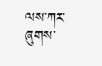ལས་ཀར་ཞུགས་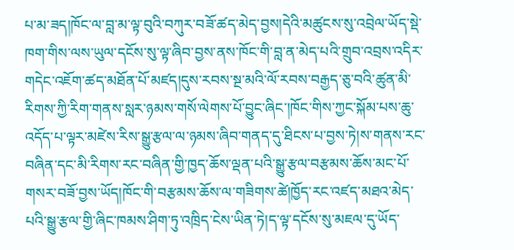པ་མ་ཟད།ཁོང་ལ་བླ་མ་ལྟ་བུའི་བཀུར་བཟོ་ཚད་མེད་བྱས།དེའི་མཚུངས་སུ་འབྲེལ་ཡོད་སྡེ་ཁག་གིས་ལས་ཡུལ་དངོས་སུ་ལྟ་ཞིབ་བྱས་ནས་ཁོང་གི་བླ་ན་མེད་པའི་གྲུབ་འབྲས་འདིར་གདེང་འཇོག་ཚད་མཐོན་པོ་མཛད།དུས་རབས་སྔ་མའི་ལོ་རབས་བརྒྱད་ཅུ་བའི་ཚུན་མི་རིགས་ཀྱི་རིག་གནས་སླར་ཉམས་གསོ་ལེགས་པོ་བྱུང་ཞིང་།ཁོང་གིས་ཀྱང་སྐོམ་པས་ཆུ་འདོད་པ་ལྟར་མཛེས་རིས་སྒྱུ་རྩལ་ལ་ཉམས་ཞིབ་གནད་དུ་ཐིངས་པ་བྱས་ཏེ།ས་གནས་རང་བཞིན་དང་མི་རིགས་རང་བཞིན་གྱི་ཁྱད་ཆོས་ལྡན་པའི་སྒྱུ་རྩལ་བརྩམས་ཆོས་མང་པོ་གསར་བཟོ་བྱས་ཡོད།ཁོང་གི་བརྩམས་ཆོས་ལ་གཟིགས་ཚེ།ཁྱོད་རང་འཛད་མཐའ་མེད་པའི་སྒྱུ་རྩལ་གྱི་ཞིང་ཁམས་ཤིག་ཏུ་འཁྲིད་ངེས་ཡིན་ཏེ།ད་ལྟ་དངོས་སུ་མཇལ་དུ་ཡོད་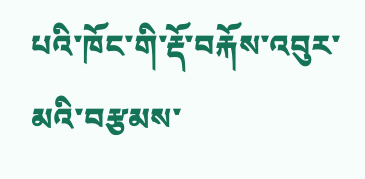པའི་ཁོང་གི་རྡོ་བརྐོས་འབུར་མའི་བརྩམས་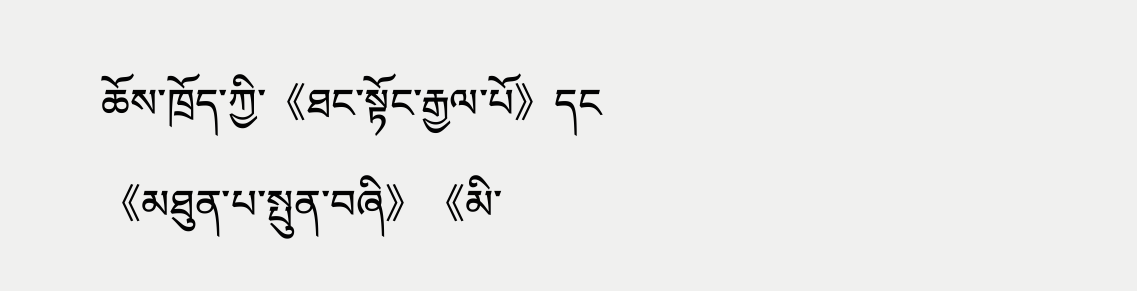ཆོས་ཁྲོད་ཀྱི་《ཐང་སྟོང་རྒྱལ་པོ》དང《མཐུན་པ་སྤུན་བཞི》《མི་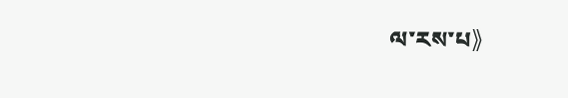ལ་རས་པ》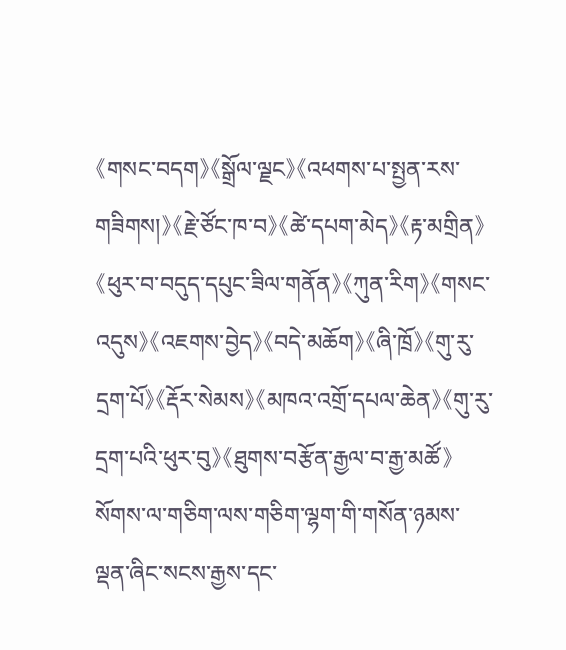《གསང་བདག》《སྒྲོལ་ལྗང》《འཕགས་པ་སྤྱན་རས་གཟིགས།》《རྗེ་ཙོང་ཁ་བ》《ཚེ་དཔག་མེད》《རྟ་མགྲིན》《ཕུར་བ་བདུད་དཔུང་ཟིལ་གནོན》《ཀུན་རིག》《གསང་འདུས》《འཇགས་བྱེད》《བདེ་མཆོག》《ཞི་ཁྲོ》《གུ་རུ་དྲག་པོ》《རྡོར་སེམས》《མཁའ་འགྲོ་དཔལ་ཆེན》《གུ་རུ་དྲག་པའི་ཕུར་བུ》《ཐུགས་བརྩོན་རྒྱལ་བ་རྒྱ་མཚོ》སོགས་ལ་གཅིག་ལས་གཅིག་ལྷག་གི་གསོན་ཉམས་ལྡན་ཞིང་སངས་རྒྱས་དང་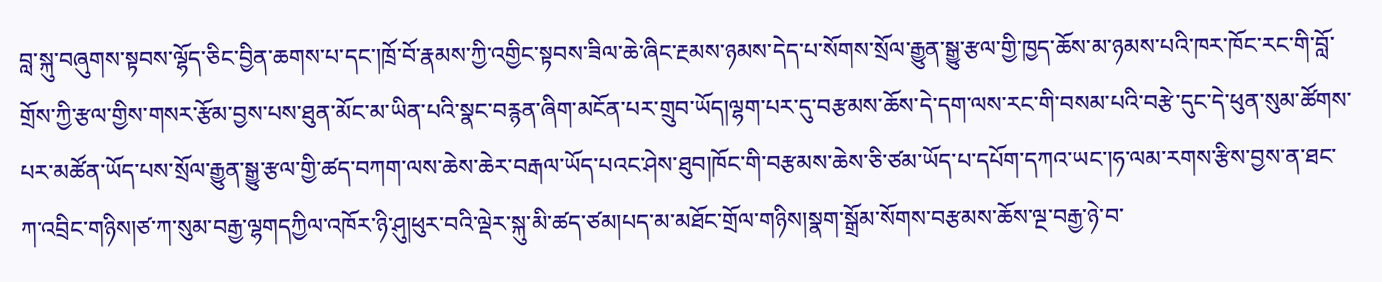བླ་སྐུ་བཞུགས་སྟབས་ལྷོད་ཅིང་བྱིན་ཆགས་པ་དང་།ཁྲོ་བོ་རྣམས་ཀྱི་འགྱིང་སྟབས་ཟིལ་ཆེ་ཞིང་རྔམས་ཉམས་དེད་པ་སོགས་སྲོལ་རྒྱུན་སྒྱུ་རྩལ་གྱི་ཁྱད་ཆོས་མ་ཉམས་པའི་ཁར་ཁོང་རང་གི་བློ་གྲོས་ཀྱི་རྩལ་གྱིས་གསར་རྩོམ་བྱས་པས་ཐུན་མོང་མ་ཡིན་པའི་སྣང་བརྙན་ཞིག་མངོན་པར་གྲུབ་ཡོད།ལྷག་པར་དུ་བརྩམས་ཆོས་དེ་དག་ལས་རང་གི་བསམ་པའི་བརྩེ་དུང་དེ་ཕུན་སུམ་ཚོགས་པར་མཚོན་ཡོད་པས་སྲོལ་རྒྱུན་སྒྱུ་རྩལ་གྱི་ཚད་བཀག་ལས་ཆེས་ཆེར་བརྒལ་ཡོད་པའང་ཤེས་ཐུབ།ཁོང་གི་བརྩམས་ཆེས་ཅི་ཙམ་ཡོད་པ་དཔོག་དཀའ་ཡང་།ཧ་ལམ་རགས་རྩིས་བྱས་ན་ཐང་ཀ་འབྲིང་གཉིས།ཙ་ཀ་སུམ་བརྒྱ་ལྷགདཀྱིལ་འཁོར་ཉི་ཤུ།ཕུར་བའི་ལྡེར་སྐུ་མི་ཚད་ཙམ།པད་མ་མཐོང་གྲོལ་གཉིས།སྣག་སྒྲོམ་སོགས་བརྩམས་ཆོས་ལྔ་བརྒྱ་ཉེ་བ་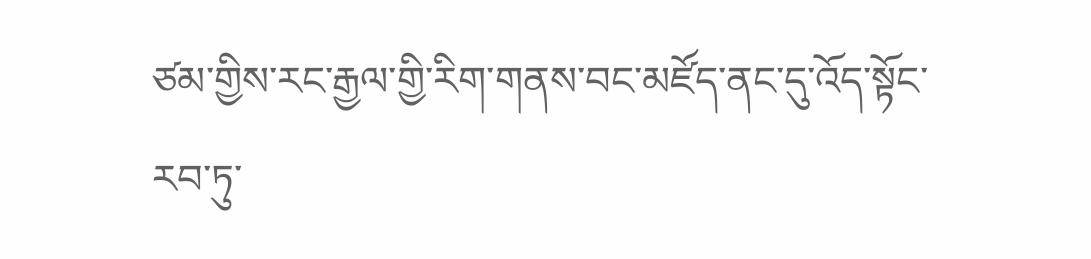ཙམ་གྱིས་རང་རྒྱལ་གྱི་རིག་གནས་བང་མཛོད་ནང་དུ་འོད་སྟོང་རབ་ཏུ་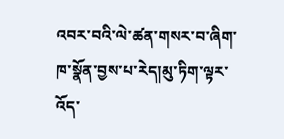འབར་བའི་ལེ་ཚན་གསར་བ་ཞིག་ཁ་སྣོན་བྱས་པ་རེད།མུ་ཏིག་ལྟར་འོད་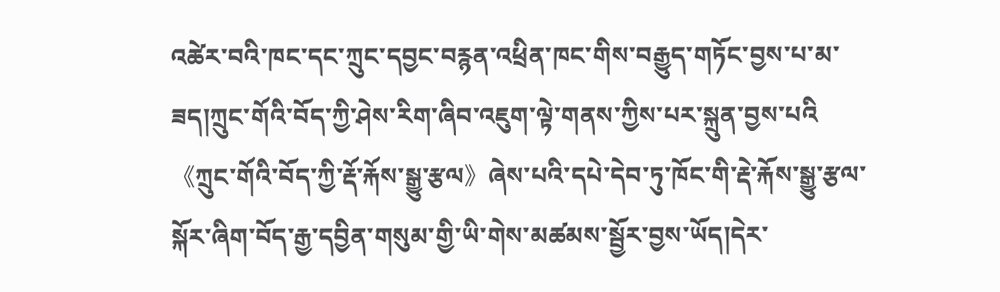འཚེར་བའི་ཁང་དང་ཀྲུང་དབྱང་བརྙན་འཕྲིན་ཁང་གིས་བརྒྱུད་གཏོང་བྱས་པ་མ་ཟད།ཀྲུང་གོའི་བོད་ཀྱི་ཤེས་རིག་ཞིབ་འཇུག་ལྟེ་གནས་ཀྱིས་པར་སྐྲུན་བྱས་པའི《ཀྲུང་གོའི་བོད་ཀྱི་རྡོ་རྐོས་སྒྱུ་རྩལ》ཞེས་པའི་དཔེ་དེབ་ཏུ་ཁོང་གི་རྡེ་རྐོས་སྒྱུ་རྩལ་སྐོར་ཞིག་བོད་རྒྱ་དབྱིན་གསུམ་གྱི་ཡི་གེས་མཚམས་སྦྱོར་བྱས་ཡོད།དེར་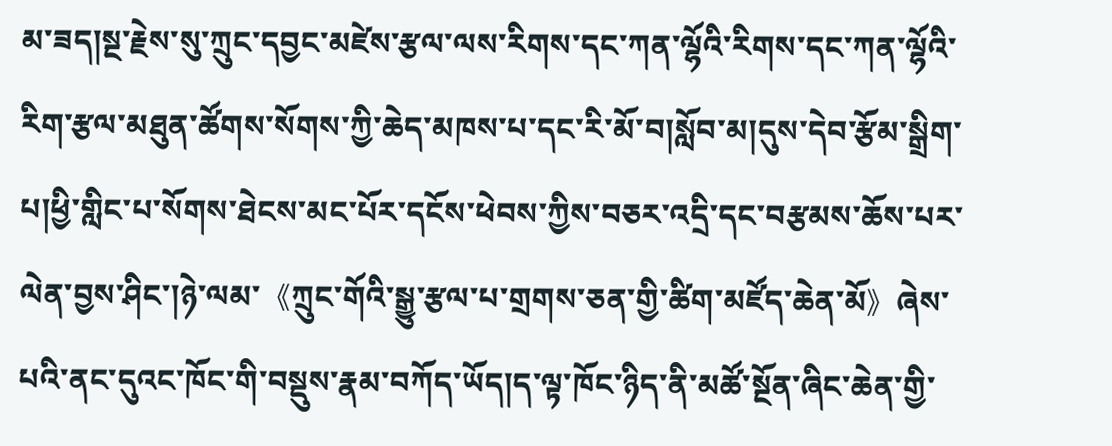མ་ཟད།སྔ་རྗེས་སུ་ཀྲུང་དབྱང་མཛེས་རྩལ་ལས་རིགས་དང་ཀན་ལྷོའི་རིགས་དང་ཀན་ལྷོའི་རིག་རྩལ་མཐུན་ཚོགས་སོགས་ཀྱི་ཆེད་མཁས་པ་དང་རི་མོ་བ།སློབ་མ།དུས་དེབ་རྩོམ་སྒྲིག་པ།ཕྱི་གླིང་པ་སོགས་ཐེངས་མང་པོར་དངོས་ཕེབས་ཀྱིས་བཅར་འདྲི་དང་བརྩམས་ཆོས་པར་ལེན་བྱས་ཤིང་།ཉེ་ལམ་《ཀྲུང་གོའི་སྒྱུ་རྩལ་པ་གྲགས་ཅན་གྱི་ཚིག་མཛོད་ཆེན་མོ》ཞེས་པའི་ནང་དུའང་ཁོང་གི་བསྡུས་རྣམ་བཀོད་ཡོད།ད་ལྟ་ཁོང་ཉིད་ནི་མཚོ་སྔོན་ཞིང་ཆེན་གྱི་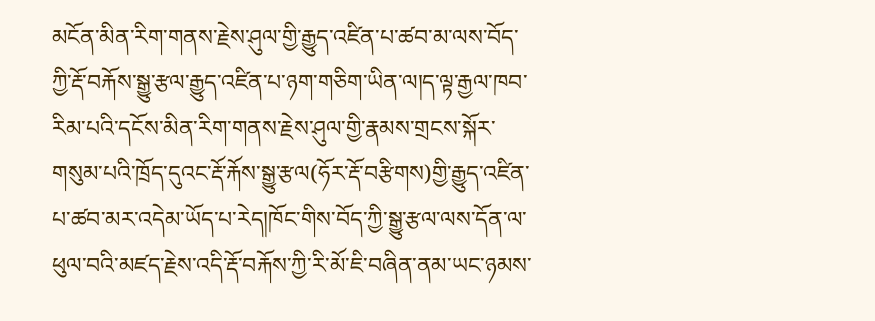མངོན་མིན་རིག་གནས་རྗེས་ཤུལ་གྱི་རྒྱུད་འཛིན་པ་ཚབ་མ་ལས་བོད་ཀྱི་རྡོ་བརྐོས་སྒྱུ་རྩལ་རྒྱུད་འཛིན་པ་ཉག་གཅིག་ཡིན་ལ།ད་ལྟ་རྒྱལ་ཁབ་རིམ་པའི་དངོས་མིན་རིག་གནས་རྗེས་ཤུལ་གྱི་རྣམས་གྲངས་སྐོར་གསུམ་པའི་ཁྲོད་དུའང་རྡོ་རྐོས་སྒྱུ་རྩལ(ཧོར་རྡོ་བརྩིགས)གྱི་རྒྱུད་འཛིན་པ་ཚབ་མར་འདེམ་ཡོད་པ་རེད།ཁོང་གིས་བོད་ཀྱི་སྒྱུ་རྩལ་ལས་དོན་ལ་ཕུལ་བའི་མཛད་རྗེས་འདི་རྡོ་བརྐོས་ཀྱི་རི་མོ་ཇི་བཞིན་ནམ་ཡང་ཉམས་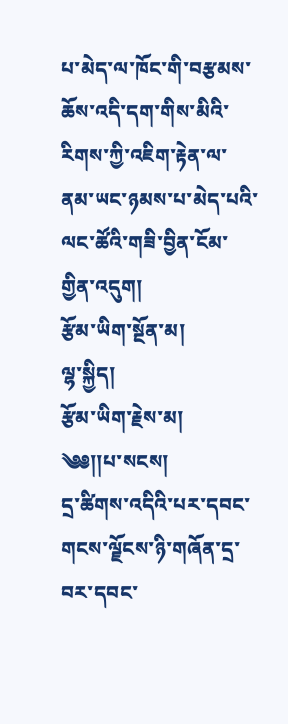པ་མེད་ལ་ཁོང་གི་བརྩམས་ཆོས་འདི་དག་གིས་མིའི་རིགས་ཀྱི་འཇིག་རྟེན་ལ་ནམ་ཡང་ཉམས་པ་མེད་པའི་ལང་ཚོའི་གཟི་བྱིན་ངོམ་གྱིན་འདུག།
རྩོམ་ཡིག་སྔོན་མ།
ལྷ་སྐྱིད།
རྩོམ་ཡིག་རྗེས་མ།
༄༅།།པ་སངས།
དྲ་ཚིགས་འདིའི་པར་དབང་གངས་ལྗོངས་ཉི་གཞོན་དྲ་བར་དབང་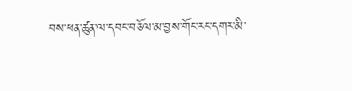བས་ཕན་ཚུན་ལ་དབང་བཅོལ་མ་བྱས་གོང་རང་དགར་མི་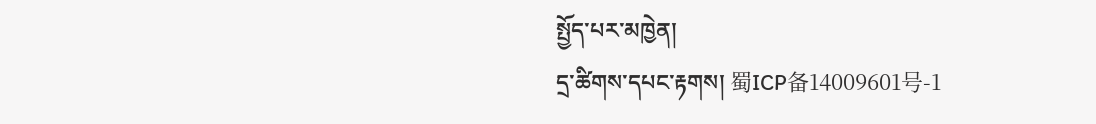སྤྱོད་པར་མཁྱེན།
དྲ་ཚིགས་དཔང་རྟགས། 蜀ICP备14009601号-1